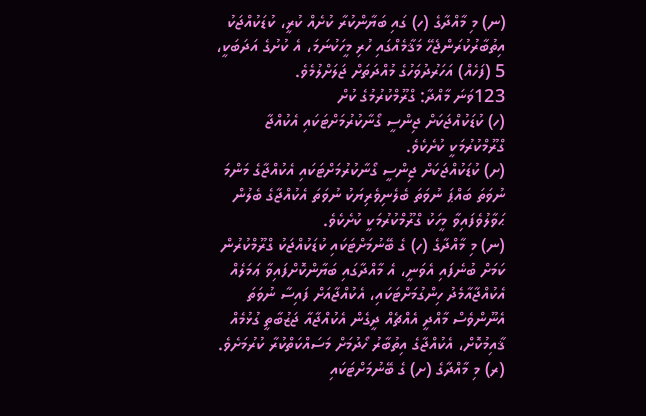(ނ) މި މާއްދާގެ (ހ) ގައި ބަޔާންކުރާ ކުށެއް ކުރީ، ކުޑަކުއްޖަކު އިތުބާރުކުރަންޖެހޭ މަޤާމެއްގައި ހުރި މީހަކުނަމަ، އެ ކުށުގެ އަދަބަކީ،    5 (ފަހެއް) އަހަރުދުވަހުގެ މުއްދަތަށް ޖަލަށްލުމެވެ.
123ވަނަ މާއްދާ: ގްރޫމްކުރުމުގެ ކުށް
(ހ) ކުޑަކުއްޖަކަށް ޖިންސީ ގޯނާކުރުމަށްޓަކައި އެކުއްޖާ ގްރޫމްކުރުމަކީ ކުށެކެވެ.
(ށ) ކުޑަކުއްޖަކަށް ޖިންސީ ގޯނާކުރުމަށްޓަކައި އެކުއްޖާގެ މަންމަ ނުވަތަ ބައްޕަ ނުވަތަ ބެލެނިވެރިޔަކު ނުވަތަ އެކުއްޖާގެ ބެލުން ޙަވާލުވެފައިވާ މީހަކު ގްރޫމްކުރުމަކީ ކުށެކެވެ.
(ނ) މި މާއްދާގެ (ހ) ގެ ބޭނުމަށްޓަކައި ކުޑަކުއްޖަކު ގްރޫމްކުރުން ކަމަށް ބުނެފައި އެވަނީ، އެ މާއްދާގައި ބަޔާންކޮށްފައިވާ ޢަމަލެއް އެކުއްޖާއާމެދު ހިންގުމަށްޓަކައި، އެކުއްޖާއަށް ފައިސާ ނުވަތަ އެނޫންވެސް މާއްދީ އެއްޗެއް ދީގެން އެކުއްޖާއާ ޖަޒުބާތީ ގުޅުމެއް ޤާއިމުކޮށް، އެކުއްޖާގެ އިތުބާރު ހޯދުމަށް މަސައްކަތްކުރާ ކުރުމަށެވެ.
(ރ) މި މާއްދާގެ (ށ) ގެ ބޭނުމަށްޓަކައި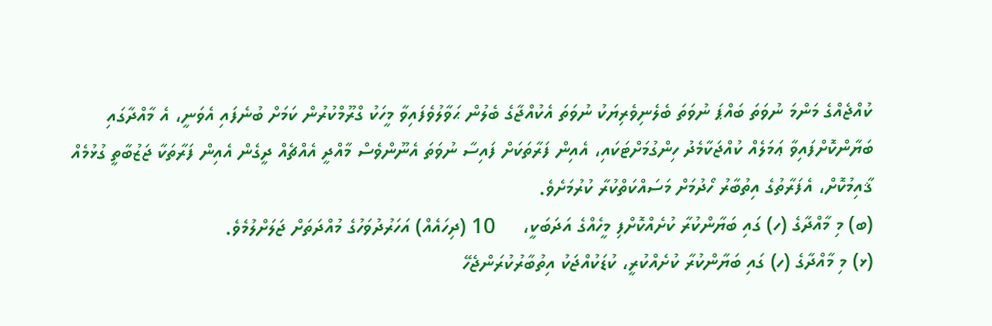ކުއްޖެއްގެ މަންމަ ނުވަތަ ބައްޕަ ނުވަތަ ބެލެނިވެރިޔަކު ނުވަތަ އެކުއްޖާގެ ބެލުން ޙަވާލުވެފައިވާ މީހަކު ގްރޫމްކުރުން ކަމަށް ބުނެފައި އެވަނީ، އެ މާއްދާގައި ބަޔާންކޮށްފައިވާ ޢަމަލެއް ކުއްޖަކާމެދު ހިންގުމަށްޓަކައި، އެއިން ފަރާތަކަށް ފައިސާ ނުވަތަ އެނޫންވެސް މާއްދީ އެއްޗެއް ދީގެން އެއިން ފަރާތަކާ ޖަޒުބާތީ ގުޅުމެއް ޤާއިމުކޮށް، އެފަރާތުގެ އިތުބާރު ހޯދުމަށް މަސައްކަތްކުރާ ކުރުމަށެވެ.
(ބ) މި މާއްދާގެ (ހ) ގައި ބަޔާންކުރާ ކުށެއްކޮށްފި މީހެއްގެ އަދަބަކީ،     10 (ދިހައެއް) އަހަރުދުވަހުގެ މުއްދަތަށް ޖަލަށްލުމެވެ.
(ޅ) މި މާއްދާގެ (ހ) ގައި ބަޔާންކުރާ ކުށެއްކުރީ، ކުޑަކުއްޖަކު އިތުބާރުކުރަންޖެހޭ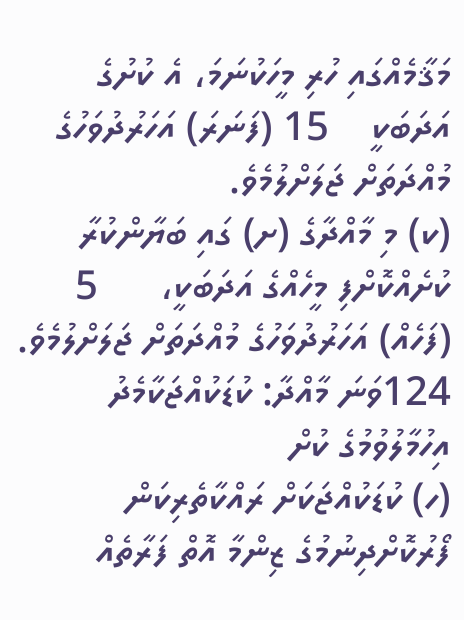މަޤާމެއްގައި ހުރި މީހަކުނަމަ، އެ ކުށުގެ އަދަބަކީ    15 (ފަނަރަ) އަހަރުދުވަހުގެ މުއްދަތަށް ޖަލަށްލުމެވެ.
(ކ) މި މާއްދާގެ (ށ) ގައި ބަޔާންކުރާ ކުށެއްކޮށްފި މީހެއްގެ އަދަބަކީ،      5 (ފަހެއް) އަހަރުދުވަހުގެ މުއްދަތަށް ޖަލަށްލުމެވެ.
124ވަނަ މާއްދާ: ކުޑަކުއްޖަކާމެދު އިހުމާލުވުމުގެ ކުށް
(ހ) ކުޑަކުއްޖަކަށް ރައްކާތެރިކަން ފޯރުކޮށްދިނުމުގެ ޒިންމާ އޮތް ފަރާތެއް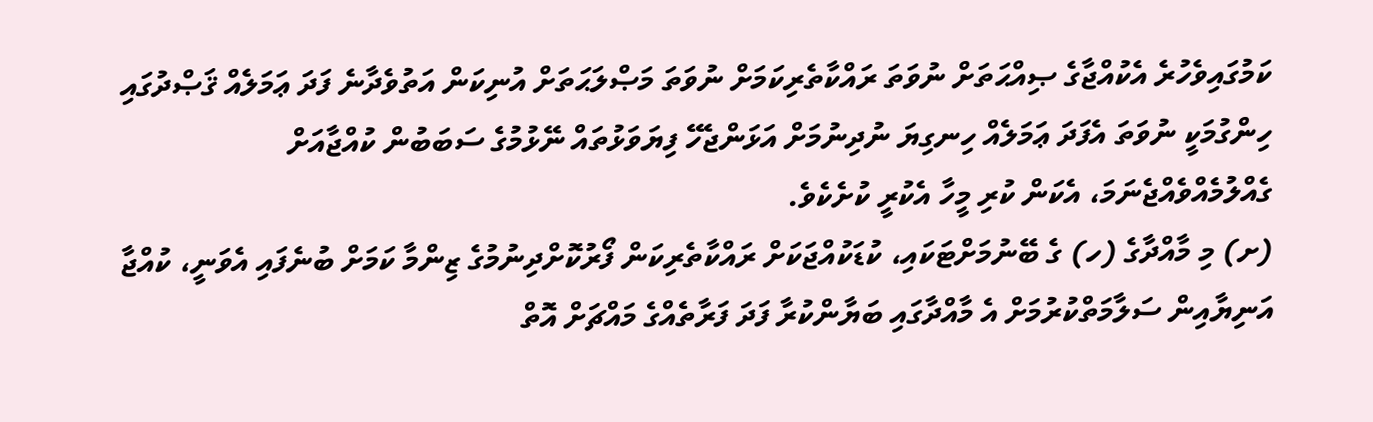ކަމުގައިވެހުރެ އެކުއްޖާގެ ޞިއްޙަތަށް ނުވަތަ ރައްކާތެރިކަމަށް ނުވަތަ މަޞްލަޙަތަށް އުނިކަން އަތުވެދާނެ ފަދަ ޢަމަލެއް ޤަޞްދުގައި ހިންގުމަކީ ނުވަތަ އެފަދަ ޢަމަލެއް ހިނގިޔަ ނުދިނުމަށް އަޅަންޖެހޭ ފިޔަވަޅުތައް ނޭޅުމުގެ ސަބަބުން ކުއްޖާއަށް ގެއްލުމެއްވެއްޖެނަމަ، އެކަން ކުރި މީހާ އެކުރީ ކުށެކެވެ.
(ށ) މި މާއްދާގެ (ހ) ގެ ބޭނުމަށްޓަކައި، ކުޑަކުއްޖަކަށް ރައްކާތެރިކަން ފޯރުކޮށްދިނުމުގެ ޒިންމާ ކަމަށް ބުނެފައި އެވަނީ، ކުއްޖާ އަނިޔާއިން ސަލާމަތްކުރުމަށް އެ މާއްދާގައި ބަޔާންކުރާ ފަދަ ފަރާތެއްގެ މައްޗަށް އޮތް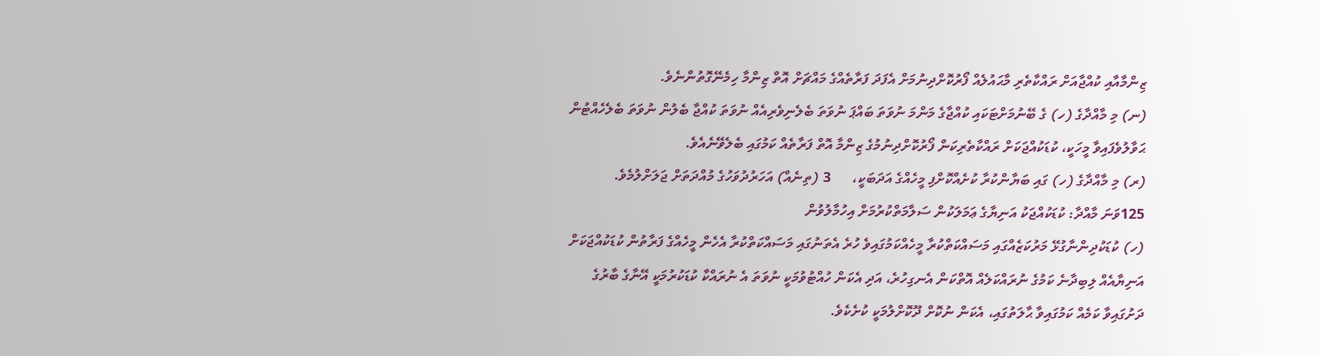ޒިންމާއާއި ކުއްޖާއަށް ރައްކާތެރި މާޙައުލެއް ފޯރުކޮށްދިނުމަށް އެފަދަ ފަރާތެއްގެ މައްޗަށް އޮތް ޒިންމާ ހިމެނޭގޮތުންނެވެ.
(ނ) މި މާއްދާގެ (ހ) ގެ ބޭނުމަށްޓަކައި ކުއްޖާގެ މަންމަ ނުވަތަ ބައްޕަ ނުވަތަ ބެލެނިވެރިއެއް ނުވަތަ ކުއްޖާ ބެލުން ނުވަތަ ބެލެހެއްޓުން ޙަވާލުވެފައިވާ މީހަކީ، ކުޑަކުއްޖަކަށް ރައްކާތެރިކަން ފޯރުކޮށްދިނުމުގެ ޒިންމާ އޮތް ފަރާތެއް ކަމުގައި ބެލެވޭނެއެވެ.
(ރ) މި މާއްދާގެ (ހ) ގައި ބަޔާންކުރާ ކުށެއްކޮށްފި މީހެއްގެ އަދަބަކީ،      3 (ތިނެއް) އަހަރުދުވަހުގެ މުއްދަތަށް ޖަލަށްލުމެވެ.
125ވަނަ މާއްދާ: ކުޑަކުއްޖަކު އަނިޔާގެ ޢަމަލަކުން ސަލާމަތްކުރުމަށް އިހުމާލުވުން
(ހ) ކުޑަކުދިންނާގުޅޭ މަރުކަޒެއްގައި މަސައްކަތްކުރާ މީހެއްކަމުގައިވެ ހުރެ އެތަނުގައި މަސައްކަތްކުރާ އެހެން މީހެއްގެ ފަރާތުން ކުޑަކުއްޖަކަށް އަނިޔާއެއް ލިބިދާނެ ކަމުގެ ނުރައްކަލެއް އޮތްކަން އެނގިހުރެ، އަދި އެކަން ހުއްޓުވުމަކީ ނުވަތަ އެ ނުރައްކާ ކުޑަކުރުމަކީ އޭނާގެ ބާރުގެ ދަށުގައިވާ ކަމެއް ކަމުގައިވާ ޙާލަތުގައި، އެކަން ނުކޮށް ދޫކޮށްލުމަކީ ކުށެކެވެ.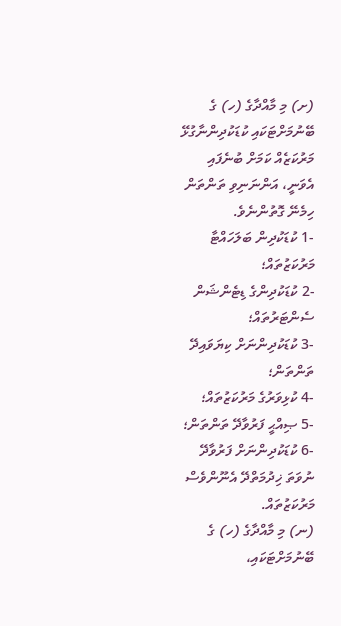(ށ) މި މާއްދާގެ (ހ) ގެ ބޭނުމަށްޓަކައި ކުޑަކުދިންނާގުޅޭ މަރުކަޒެއް ކަމަށް ބުނެފައި އެވަނީ، އަންނަނިވި ތަންތަން ހިމެނޭ ގޮތުންނެވެ.
-1 ކުޑަކުދިން ބަލަހައްޓާ މަރުކަޒުތައް؛
-2 ކުޑަކުދިންގެ ޑިޓެންޝަން ސެންޓަރުތައް؛
-3 ކުޑަކުދިންނަށް ކިޔަވައިދޭ ތަންތަން؛
-4 ކުޅިވަރުގެ މަރުކަޒުތައް؛
-5 ޞިއްޙީ ފަރުވާދޭ ތަންތަން؛
-6 ކުޑަކުދިންނަށް ފަރުވާދޭ ނުވަތަ ޚިދުމަތްދޭ އެނޫންވެސް މަރުކަޒުތައް.
(ނ) މި މާއްދާގެ (ހ) ގެ ބޭނުމަށްޓަކައި،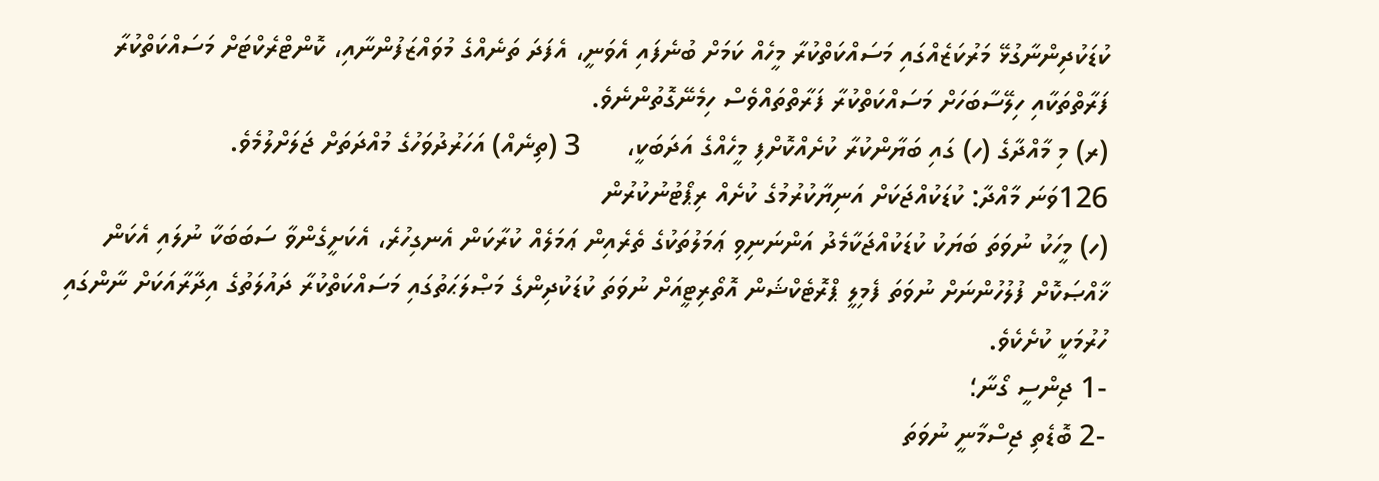ކުޑަކުދިންނާގުޅޭ މަރުކަޒެއްގައި މަސައްކަތްކުރާ މީހެއް ކަމަށް ބުނެފައި އެވަނީ، އެފަދަ ތަނެއްގެ މުވައްޒަފުންނާއި، ކޮންޓްރެކްޓަށް މަސައްކަތްކުރާ ފަރާތްތަކާއި ހިލޭސާބަހަށް މަސައްކަތްކުރާ ފަރާތްތައްވެސް ހިމެނޭގޮތުންނެވެ.
(ރ) މި މާއްދާގެ (ހ) ގައި ބަޔާންކުރާ ކުށެއްކޮށްފި މީހެއްގެ އަދަބަކީ،      3 (ތިނެއް) އަހަރުދުވަހުގެ މުއްދަތަށް ޖަލަށްލުމެވެ.
126ވަނަ މާއްދާ: ކުޑަކުއްޖަކަށް އަނިޔާކުރުމުގެ ކުށެއް ރިޕޯޓުނުކުރުން
(ހ) މީހަކު ނުވަތަ ބަޔަކު ކުޑަކުއްޖަކާމެދު އަންނަނިވި ޢަމަލުތަކުގެ ތެރެއިން ޢަމަލެއް ކުރާކަން އެނގިހުރެ، އެކަށީގެންވާ ސަބަބަކާ ނުލައި އެކަން ޚާއްޞަކޮށް ފުލުހުންނަށް ނުވަތަ ފެމިލީ ޕްރޮޓެކްޝަން އޮތޯރިޓީއަށް ނުވަތަ ކުޑަކުދިންގެ މަޞްލަޙަތުގައި މަސައްކަތްކުރާ ދައުލަތުގެ އިދާރާއަކަށް ނާންގައި ހުރުމަކީ ކުށެކެވެ.
-1 ޖިންސީ ގޯނާ؛
-2 ބޮޑެތި ޖިސްމާނީ ނުވަތަ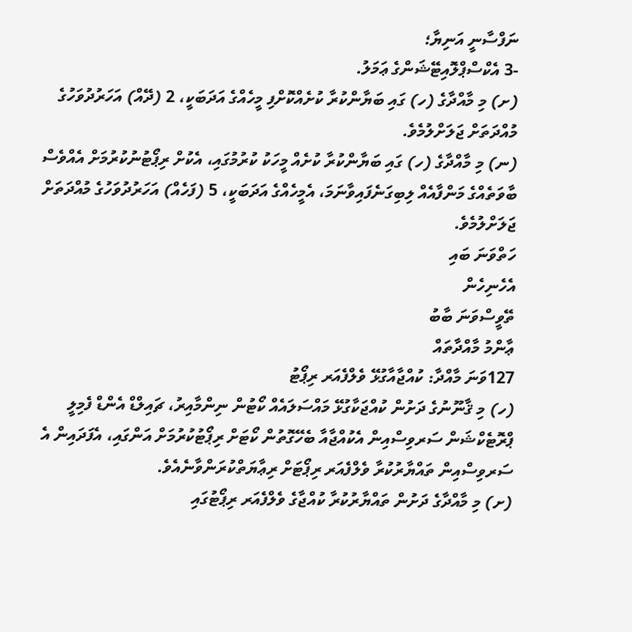ނަފްސާނީ އަނިޔާ؛
-3 އެކްސްޕްލޮއިޓޭޝަންގެ ޢަމަލު.
(ށ) މި މާއްދާގެ (ހ) ގައި ބަޔާންކުރާ ކުށެއްކޮށްފި މީހެއްގެ އަދަބަކީ، 2 (ދޭއް) އަހަރުދުވަހުގެ މުއްދަތަށް ޖަލަށްލުމެވެ.
(ނ) މި މާއްދާގެ (ހ) ގައި ބަޔާންކުރާ ކުށެއް މީހަކު ކުރުމުގައި، އެކުށް ރިޕޯޓުނުކުރުމަށް އެއްވެސް ބާވަތެއްގެ މަންފާއެއް ލިބިގަނެފައިވާނަމަ، އެމީހެއްގެ އަދަބަކީ، 5 (ފަހެއް) އަހަރުދުވަހުގެ މުއްދަތަށް ޖަލަށްލުމެވެ.
ހަތްވަނަ ބައި
އެހެނިހެން
ތޭވީސްވަނަ ބާބު
ޢާންމު މާއްދާތައް
127ވަނަ މާއްދާ: ކުއްޖާއާގުޅޭ ވެލްފެއަރ ރިޕޯޓު
(ހ) މި ޤާނޫނުގެ ދަށުން ކުއްޖަކާގުޅޭ މައްސަލައެއް ކޯޓުން ނިންމާއިރު، ޗައިލްޑް އެންޑް ފެމިލީ ޕްރޮޓެކްޝަން ސަރވިސްއިން އެކުއްޖާއާ ބެހޭގޮތުން ކޯޓަށް ރިޕޯޓުކުރުމަށް އަންގައި، އެފަދައިން އެ ސަރވިސްއިން ތައްޔާރުކުރާ ވެލްފެއަރ ރިޕޯޓަށް ރިޢާޔަތްކުރަންވާނެއެވެ.
(ށ) މި މާއްދާގެ ދަށުން ތައްޔާރުކުރާ ކުއްޖާގެ ވެލްފެއަރ ރިޕޯޓުގައި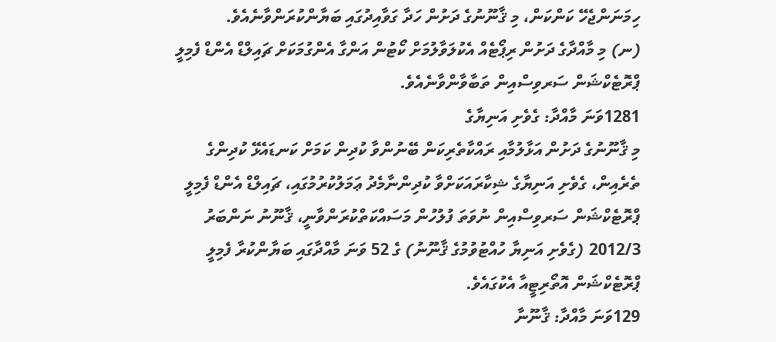ހިމަނަންޖެހޭ ކަންކަން، މި ޤާނޫނުގެ ދަށުން ހަދާ ގަވާއިދުގައި ބަޔާންކުރަންވާނެއެވެ.
(ނ) މި މާއްދާގެ ދަށުން ރިޕޯޓެއް އެކުލަވާލުމަށް ކޯޓުން އަންގާ އެންގުމަކަށް ޗައިލްޑް އެންޑް ފެމިލީ ޕްރޮޓެކްޝަން ސަރވިސްއިން ތަބާވާންވާނެއެވެ.
1281ވަނަ މާއްދާ: ގެވެށި އަނިޔާގެ
މި ޤާނޫނުގެ ދަށުން އަޅާލުމާއި ރައްކާތެރިކަން ބޭނުންވާ ކުދިން ކަމަށް ކަނޑައެޅޭ ކުދިންގެ ތެރެއިން، ގެވެށި އަނިޔާގެ ޝިކާރައަކަށްވާ ކުދިންނާމެދު ޢަމަލުކުރުމުގައި، ޗައިލްޑް އެންޑް ފެމިލީ ޕްރޮޓެކްޝަން ސަރވިސްއިން ނުވަތަ ފުލުހުން މަސައްކަތްކުރަންވާނީ، ޤާނޫނު ނަންބަރު 2012/3 (ގެވެށި އަނިޔާ ހުއްޓުވުމުގެ ޤާނޫނު) ގެ 52 ވަނަ މާއްދާގައި ބަޔާންކުރާ ފެމިލީ ޕްރޮޓެކްޝަން އޮތޯރިޓީއާ އެކުގައެވެ.
129ވަނަ މާއްދާ: ޤާނޫނާ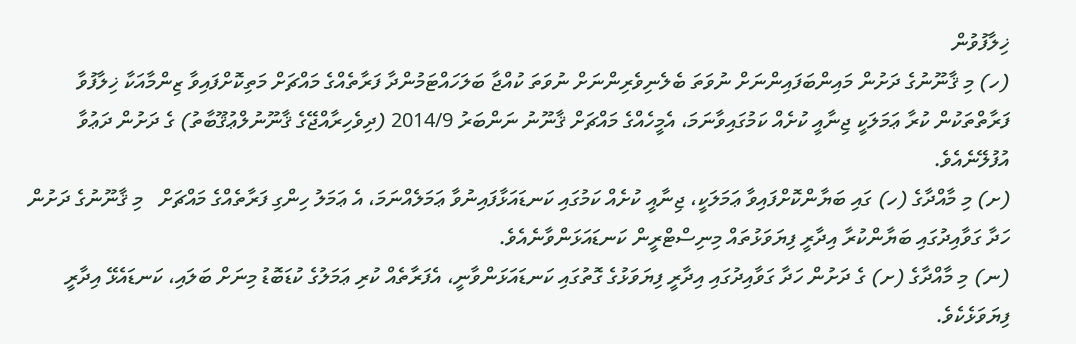ޚިލާފުވުން
(ހ) މި ޤާނޫނުގެ ދަށުން މައިންބަފައިންނަށް ނުވަތަ ބެލެނިވެރިންނަށް ނުވަތަ ކުއްޖާ ބަލަހައްޓަމުންދާ ފަރާތެއްގެ މައްޗަށް މަތިކޮށްފައިވާ ޒިންމާއަކާ ޚިލާފުވާ ފަރާތްތަކުން ކުރާ ޢަމަލަކީ ޖިނާއީ ކުށެއް ކަމުގައިވާނަމަ، އެމީހެއްގެ މައްޗަށް ޤާނޫނު ނަންބަރު 2014/9 (ދިވެހިރާއްޖޭގެ ޤާނޫނުލްޢުޤޫބާތު) ގެ ދަށުން ދަޢުވާ އުފުލޭނެއެވެ.
(ށ) މި މާއްދާގެ (ހ) ގައި ބަޔާންކޮށްފައިވާ ޢަމަލަކީ، ޖިނާއީ ކުށެއް ކަމުގައި ކަނޑައަޅާފައިނުވާ ޢަމަލެއްނަމަ، އެ ޢަމަލު ހިންގި ފަރާތެއްގެ މައްޗަށް   މި ޤާނޫނުގެ ދަށުން ހަދާ ގަވާއިދުގައި ބަޔާންކުރާ އިދާރީ ފިޔަވަޅުތައް މިނިސްޓްރީން ކަނޑައަޅަންވާނެއެވެ.
(ނ) މި މާއްދާގެ (ށ) ގެ ދަށުން ހަދާ ގަވާއިދުގައި އިދާރީ ފިޔަވަޅުގެ ގޮތުގައި ކަނޑައަޅަންވާނީ، އެފަރާތެއް ކުރި ޢަމަލުގެ ކުޑަބޮޑު މިނަށް ބަލައި، ކަނޑައެޅޭ އިދާރީ ފިޔަވަޅެކެވެ.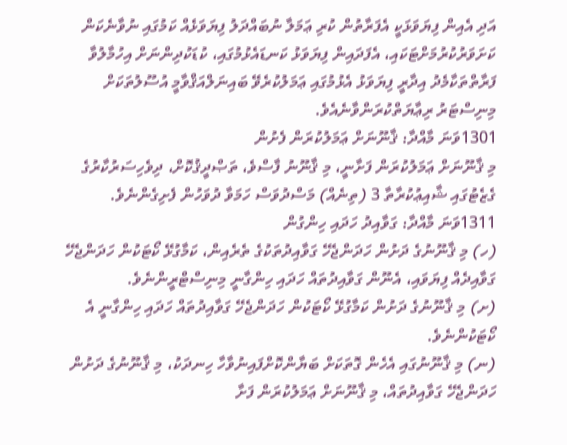އަދި އެއިން ފިޔަވަޅަކީ އެފަރާތުން ކުރި ޢަމަލާ ނުބައްދަލު ފިޔަވަޅެއް ކަމުގައި ނުވާނެކަން ކަށަވަރުކުރުމަށްޓަކައި، އެފަދައިން ފިޔަވަޅު ކަނޑައެޅުމުގައި، ކުޑަކުދިންނަށް އިހުމާލުވާ ފަރާތްތަކާމެދު އިދާރީ ފިޔަވަޅު އެޅުމުގައި ޢަމަލުކުރެވޭ ބައިނަލްއަޤްވާމީ އުސޫލުތަކަށް މިނިސްޓަރު ރިޢާޔަތްކުރަންވާނެއެވެ.
1301ވަނަ މާއްދާ: ޤާނޫނަށް ޢަމަލުކުރަން ފެށުން
މި ޤާނޫނަށް ޢަމަލުކުރަން ފަށާނީ، މި ޤާނޫނު ފާސްވެ، ތަޞްދީޤުކޮށް، ދިވެހިސަރުކާރުގެ ގެޒެޓުގައި ޝާއިޢުކުރާތާ 3 (ތިނެއް) މަސްދުވަސް ހަމަވާ ދުވަހުން ފެށިގެންނެވެ.
1311ވަނަ މާއްދާ: ގަވާއިދު ހަދައި ހިންގުން
(ހ) މި ޤާނޫނުގެ ދަށުން ހަދަންޖެހޭ ގަވާއިދުތަކުގެ ތެރެއިން، ކަމާގުޅޭ ކޯޓަކުން ހަދަންޖެހޭ ގަވާއިދެއް ފިޔަވައި، އެނޫން ގަވާއިދުތައް ހަދައި ހިންގާނީ މިނިސްޓްރީންނެވެ.
(ށ) މި ޤާނޫނުގެ ދަށުން ކަމާގުޅޭ ކޯޓަކުން ހަދަންޖެހޭ ގަވާއިދުތައް ހަދައި ހިންގާނީ އެ ކޯޓަކުންނެވެ.
(ނ) މި ޤާނޫނުގައި އެހެން ގޮތަކަށް ބަޔާންކޮށްފައިނުވާހާ ހިނދަކު، މި ޤާނޫނުގެ ދަށުން ހަދަންޖެހޭ ގަވާއިދުތައް، މި ޤާނޫނަށް ޢަމަލުކުރަން ފަށާ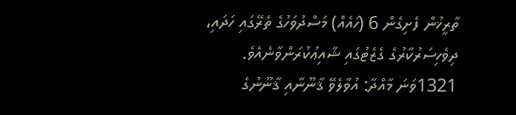ތާރީޚުން ފެށިގެން 6 (ހައެއް) މަސްދުވަހުގެ ތެރޭގައި ހަދައި، ދިވެހިސަރުކާރުގެ ގެޒެޓުގައި ޝާއިޢުކުރަންވާނެއެވެ.
1321ވަނަ މާއްދާ: އުވާލެވޭ ޤާނޫނާއި ޤާނޫނުގެ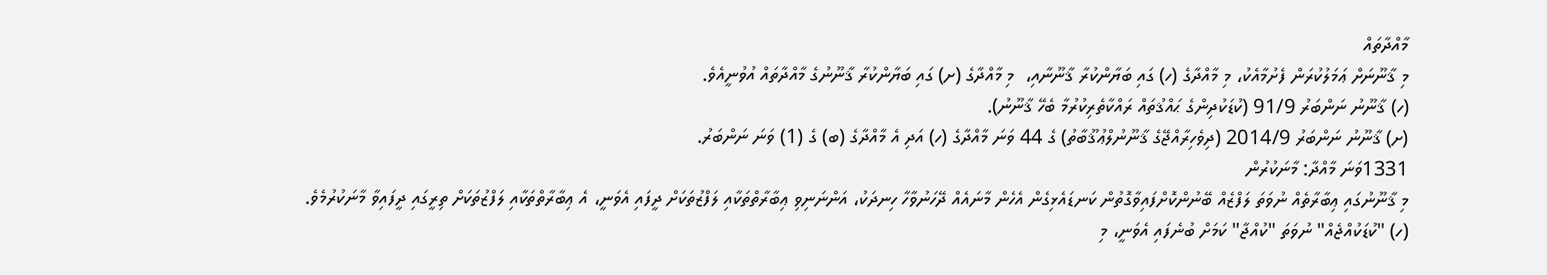މާއްދާތައް
މި ޤާނޫނަށް ޢަމަލުކުރަން ފެށުމާއެކު، މި މާއްދާގެ (ހ) ގައި ބަޔާންކުރާ ޤާނޫނާއި،  މި މާއްދާގެ (ށ) ގައި ބަޔާންކުރާ ޤާނޫނުގެ މާއްދާތައް އުވުނީއެވެ.
(ހ) ޤާނޫނު ނަންބަރު 91/9 (ކުޑަކުދިންގެ ޙައްޤުތައް ރައްކާތެރިކުރުމާ ބެހޭ ޤާނޫނު).
(ށ) ޤާނޫނު ނަންބަރު 2014/9 (ދިވެހިރާއްޖޭގެ ޤާނޫނުލްޢުޤޫބާތު) ގެ 44 ވަނަ މާއްދާގެ (ހ) އަދި އެ މާއްދާގެ (ބ) ގެ (1) ވަނަ ނަންބަރު.
1331ވަނަ މާއްދާ: މާނަކުރުން
މި ޤާނޫނުގައި ޢިބާރާތެއް ނުވަތަ ލަފްޒެއް ބޭނުންކޮށްފައިވާގޮތުން ކަނޑައެޅިގެން އެހެން މާނައެއް ދޭހަނުވާހާ ހިނދަކު، އަންނަނިވި ޢިބާރާތްތަކާއި ލަފްޒުތަކަށް ދީފައި އެވަނީ، އެ ޢިބާރާތްތަކާއި ލަފްޒުތަކަށް ތިރީގައި ދީފައިވާ މާނަކުރުމެވެ.
(ހ) "ކުޑަކުއްޖެއް" ނުވަތަ "ކުއްޖާ" ކަމަށް ބުނެފައި އެވަނީ، މި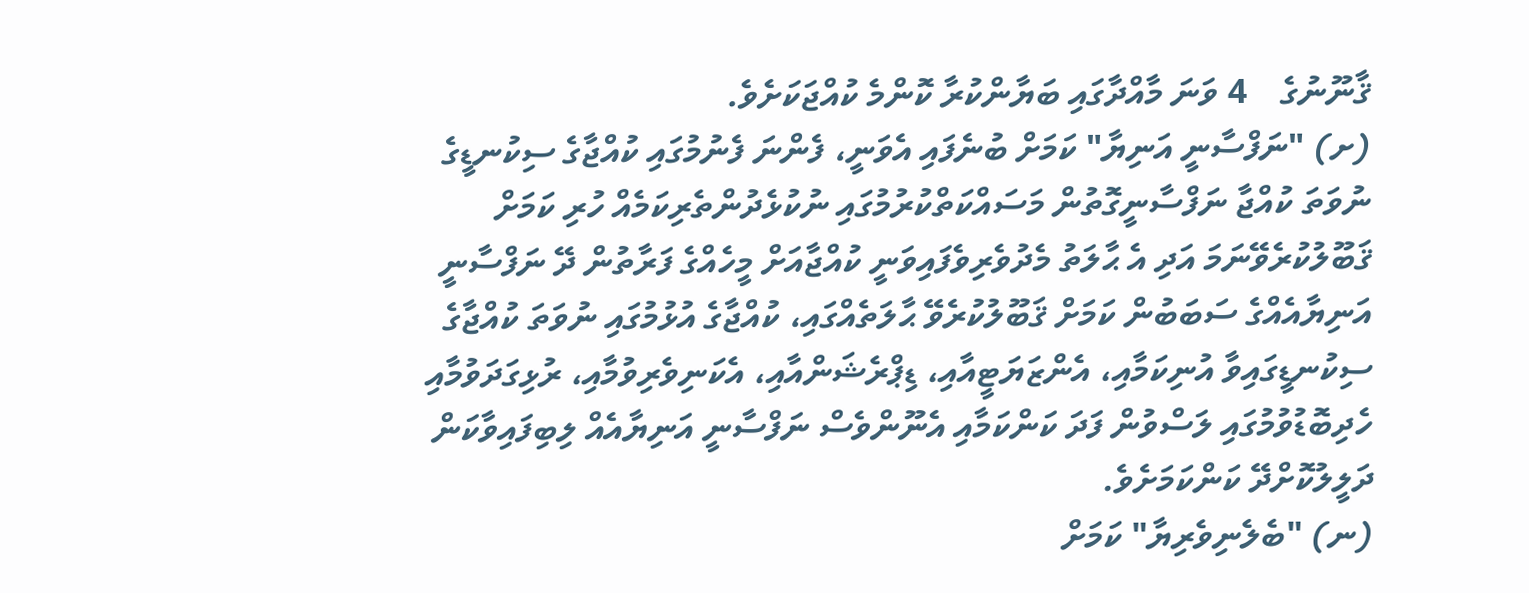ޤާނޫނުގެ    4 ވަނަ މާއްދާގައި ބަޔާންކުރާ ކޮންމެ ކުއްޖަކަށެވެ.
(ށ) "ނަފްސާނީ އަނިޔާ" ކަމަށް ބުނެފައި އެވަނީ، ފެންނަ ފެނުމުގައި ކުއްޖާގެ ސިކުނޑީގެ ނުވަތަ ކުއްޖާ ނަފްސާނީގޮތުން މަސައްކަތްކުރުމުގައި ނުކުޅެދުންތެރިކަމެއް ހުރި ކަމަށް ޤަބޫލުކުރެވޭނަމަ އަދި އެ ޙާލަތު މެދުވެރިވެފައިވަނީ ކުއްޖާއަށް މީހެއްގެ ފަރާތުން ދޭ ނަފްސާނީ އަނިޔާއެއްގެ ސަބަބުން ކަމަށް ޤަބޫލުކުރެވޭ ޙާލަތެއްގައި، ކުއްޖާގެ އުޅުމުގައި ނުވަތަ ކުއްޖާގެ ސިކުނޑީގައިވާ އުނިކަމާއި، އެންޒަޔަޓީއާއި، ޑިޕްރެޝަންއާއި، އެކަނިވެރިވުމާއި، ރުޅިގަދަވުމާއި ހެދިބޮޑުވުމުގައި ލަސްވުން ފަދަ ކަންކަމާއި އެނޫންވެސް ނަފްސާނީ އަނިޔާއެއް ލިބިފައިވާކަން ދަލީލުކޮށްދޭ ކަންކަމަށެވެ.
(ނ) "ބެލެނިވެރިޔާ" ކަމަށް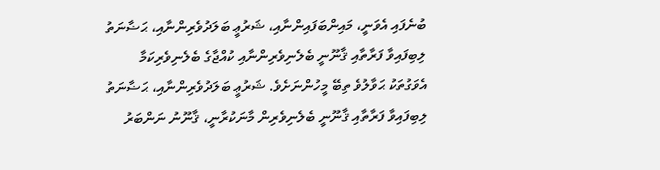ބުނެފައި އެވަނީ، މައިންބަފައިންނާއި، ޝަރުޢީ ބަލަދުވެރިންނާއި، ޙަޟާނަތު ލިބިފައިވާ ފަރާތާއި ޤާނޫނީ ބެލެނިވެރިންނާއި ކުއްޖާގެ ބެލެނިވެރިކަމާ އެވަގުތަކު ޙަވާލުވެ ތިބޭ މީހުންނަށެވެ. ޝަރުޢީ ބަލަދުވެރިންނާއި، ޙަޟާނަތު ލިބިފައިވާ ފަރާތާއި ޤާނޫނީ ބެލެނިވެރިން މާނަކުރާނީ، ޤާނޫނު ނަންބަރު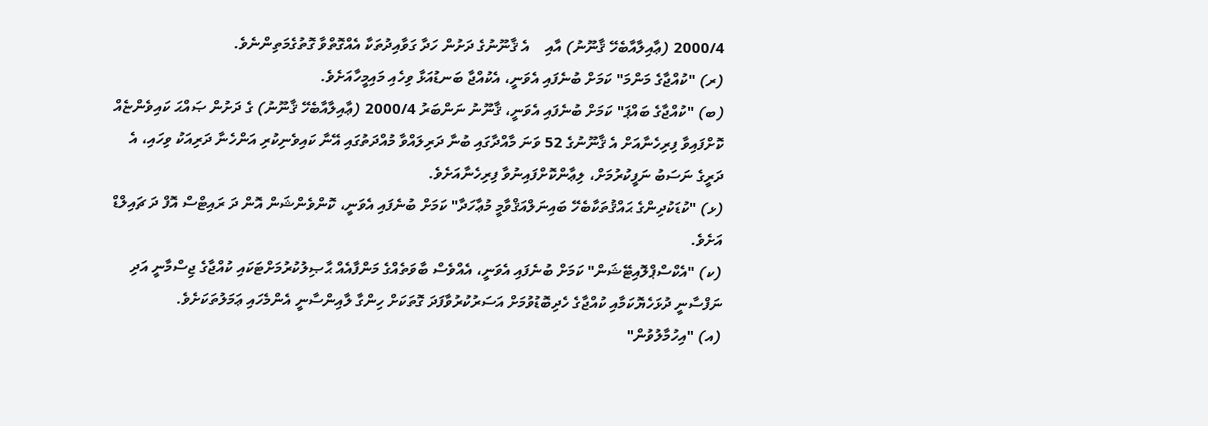2000/4 (ޢާއިލާއާބެހޭ ޤާނޫނު) އާއި    އެ ޤާނޫނުގެ ދަށުން ހަދާ ގަވާއިދުތަކާ އެއްގޮތްވާ ގޮތުގެމަތިންނެވެ.
(ރ) "ކުއްޖާގެ މަންމަ" ކަމަށް ބުނެފައި އެވަނީ، އެކުއްޖާ ބަނޑުއަޅާ ވިހެއި މައިމީހާއަށެވެ.
(ބ) "ކުއްޖާގެ ބައްޕަ" ކަމަށް ބުނެފައި އެވަނީ، ޤާނޫނު ނަންބަރު 2000/4 (ޢާއިލާއާބެހޭ ޤާނޫނު) ގެ ދަށުން ޞައްޙަ ކައިވެންޏެއް ކޮށްފައިވާ ފިރިހެނާއަށް އެ ޤާނޫނުގެ 52 ވަނަ މާއްދާގައި ބުނާ ދަރިލައްވާ މުއްދަތުގައި އޭނާ ކައިވެނިކުރި އަންހެނާ ދަރިއަކު ވިހައި، އެ ދަރީގެ ނަސަބު ނަފީކުރުމަށް، ލިޢާންކޮށްފައިނުވާ ފިރިހެނާއަށެވެ.
(ޅ) "ކުޑަކުދިންގެ ޙައްޤުތަކާބެހޭ ބައިނަލްއަޤްވާމީ މުޢާހަދާ" ކަމަށް ބުނެފައި އެވަނީ، ކޮންވެންޝަން އޮން ދަ ރައިޓްސް އޮފް ދަ ޗައިލްޑް އަށެވެ.
(ކ) "އެކްސްޕްލޮއިޓޭޝަން" ކަމަށް ބުނެފައި އެވަނީ، އެއްވެސް ބާވަތެއްގެ މަންފާއެއް ޙާޞިލުކުރުމަށްޓަކައި ކުއްޖާގެ ޖިސްމާނީ އަދި ނަފްސާނީ ދުޅަހެޔޮކަމާއި ކުއްޖާގެ ހެދިބޮޑުވުމަށް އަސަރުކުރުވާފަދަ ގޮތަކަށް ހިންގާ ލާއިންސާނީ އެންމެހައި ޢަމަލުތަކަށެވެ.
(އ) "އިހުމާލުވުން"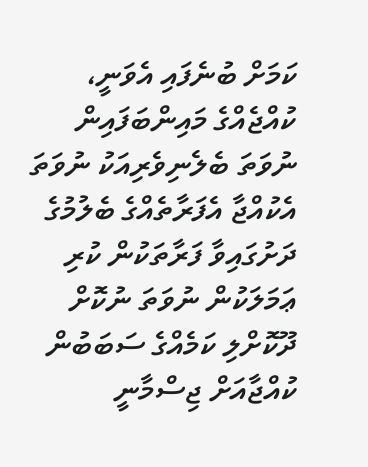ކަމަށް ބުނެފައި އެވަނީ، ކުއްޖެއްގެ މައިންބަފައިން ނުވަތަ ބެލެނިވެރިއަކު ނުވަތަ އެކުއްޖާ އެފަރާތެއްގެ ބެލުމުގެ ދަށުގައިވާ ފަރާތަކުން ކުރި ޢަމަލަކުން ނުވަތަ ނުކޮށް ދޫކޮށްލި ކަމެއްގެ ސަބަބުން ކުއްޖާއަށް ޖިސްމާނީ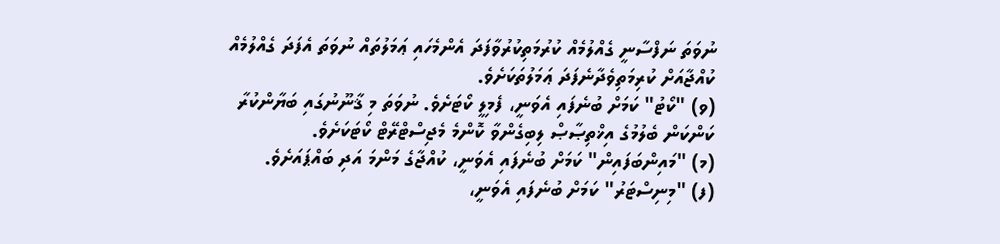ނުވަތަ ނަފްސާނީ ގެއްލުމެއް ކުރުމަތިކުރުވާފަދަ އެންމެހައި ޢަމަލުތައް ނުވަތަ އެފަދަ ގެއްލުމެއް ކުއްޖާއަށް ކުރިމަތިވެދާނެފަދަ ޢަމަލުތަކަށެވެ.
(ވ) "ކޯޓު" ކަމަށް ބުނެފައި އެވަނީ، ފެމިލީ ކޯޓަށެވެ. ނުވަތަ މި ޤާނޫނުގައި ބަޔާންކުރާ ކަންކަން ބެލުމުގެ އިޚްތިޞާޞް ލިބިގެންވާ ކޮންމެ މެޖިސްޓްރޭޓް ކޯޓަކަށެވެ.
(މ) "މައިންބަފައިން" ކަމަށް ބުނެފައި އެވަނީ، ކުއްޖާގެ މަންމަ އަދި ބައްޕައަށެވެ.
(ފ) "މިނިސްޓަރު" ކަމަށް ބުނެފައި އެވަނީ،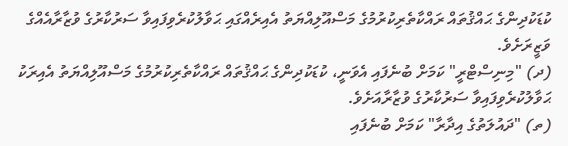ކުޑަކުދިންގެ ޙައްޤުތައް ރައްކާތެރިކުރުމުގެ މަސްއޫލިއްޔަތު އެއިރެއްގައި ޙަވާލުކުރެވިފައިވާ ސަރުކާރުގެ ވުޒާރާއެއްގެ ވަޒީރަށެވެ.
(ދ) "މިނިސްޓްރީ" ކަމަށް ބުނެފައި އެވަނީ، ކުޑަކުދިންގެ ޙައްޤުތައް ރައްކާތެރިކުރުމުގެ މަސްއޫލިއްޔަތު އެއިރަކު ޙަވާލުކުރެވިފައިވާ ސަރުކާރުގެ ވުޒާރާއަށެވެ.
(ތ) "ދައުލަތުގެ އިދާރާ" ކަމަށް ބުނެފައި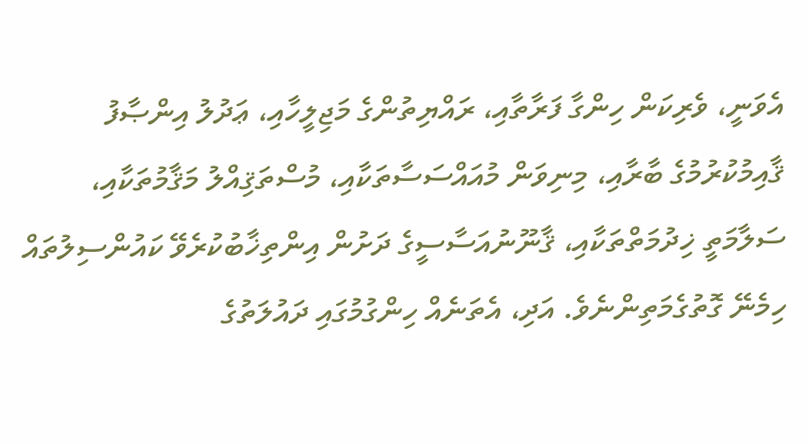އެވަނީ، ވެރިކަން ހިންގާ ފަރާތާއި، ރައްޔިތުންގެ މަޖިލީހާއި، ޢަދުލު އިންޞާފު ޤާއިމުކުރުމުގެ ބާރާއި، މިނިވަން މުއައްސަސާތަކާއި، މުސްތަޤިއްލު މަޤާމުތަކާއި، ސަލާމަތީ ޚިދުމަތްތަކާއި، ޤާނޫނުއަސާސީގެ ދަށުން އިންތިޚާބުކުރެވޭ ކައުންސިލުތައް ހިމެނޭ ގޮތުގެމަތިންނެވެ. އަދި، އެތަނެއް ހިންގުމުގައި ދައުލަތުގެ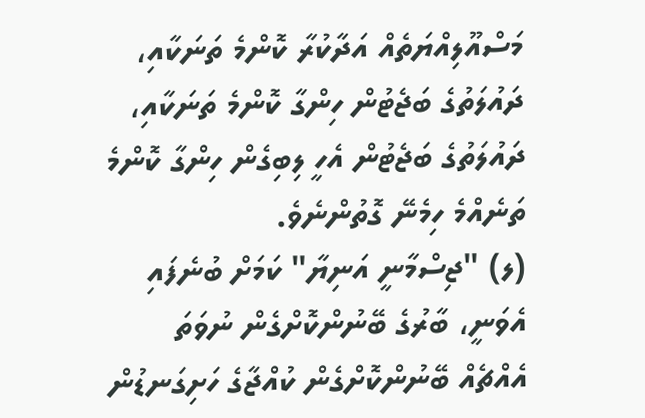މަސްއޫލިއްޔަތެއް އަދާކުރާ ކޮންމެ ތަނަކާއި، ދައުލަތުގެ ބަޖެޓުން ހިންގާ ކޮންމެ ތަނަކާއި، ދައުލަތުގެ ބަޖެޓުން އެހީ ލިބިގެން ހިންގާ ކޮންމެ ތަނެއްމެ ހިމެނޭ ގޮތުންނެވެ.
(ލ) "ޖިސްމާނީ އަނިޔާ" ކަމަށް ބުނެފައި އެވަނީ، ބާރުގެ ބޭނުންކޮށްގެން ނުވަތަ އެއްޗެއް ބޭނުންކޮށްގެން ކުއްޖާގެ ހަށިގަނޑުން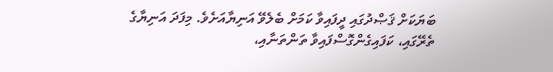ބަޔަކަށް ޤަޞްދުގައި ދީފައިވާ ކަމަށް ބެލެވޭ އަނިޔާއަށެވެ. މިފަދަ އަނިޔާގެ ތެރޭގައި، ކަފައިގެންގޮސްފައިވާ ތަންތަނާއި،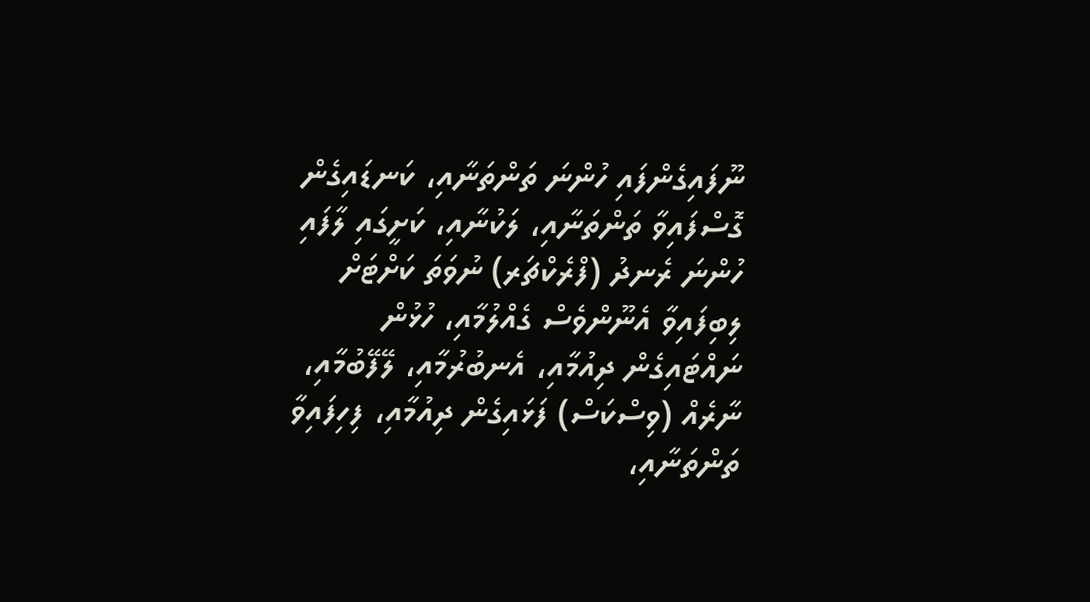ނޫފައިގެންފައި ހުންނަ ތަންތަނާއި، ކަނޑައިގެން ގޮސްފައިވާ ތަންތަނާއި، ލަކުނާއި، ކަށީގައި ލާފައި ހުންނަ ރެނދު (ފްރެކްޗަރ) ނުވަތަ ކަށްޓަށް ލިބިފައިވާ އެނޫންވެސް ގެއްލުމާއި، ހުޅުން ނައްޓައިގެން ދިއުމާއި، އެނބުރުމާއި، ލޭފޭބުމާއި، ނާރެއް (ވިސްކަސް) ފަޅައިގެން ދިއުމާއި، ފިހިފައިވާ ތަންތަނާއި،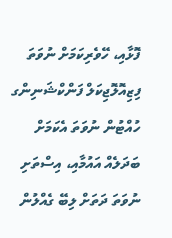ފޮޅާއި، ހޭވެރިކަމަށް ނުވަތަ ފިޒިއޮލޮޖިކަލް ފަންކްޝަނިންގ ހުއްޓުން ނުވަތަ އެކަމަށް ބަދަލެއް އައުމާއި، އިސްތަށި ނުވަތަ ދަތަށް ލިބޭ ގެއްލުން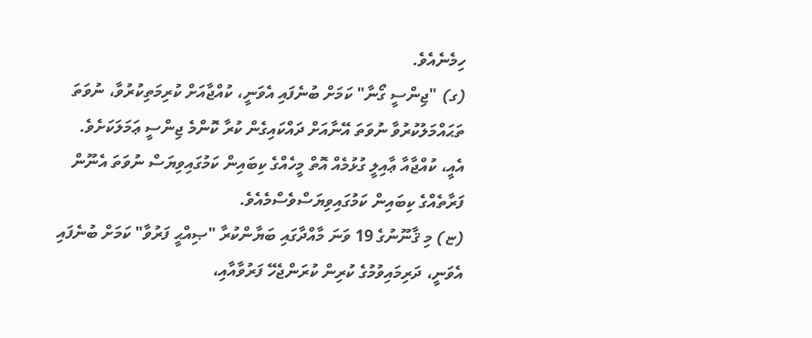ހިމެނެއެވެ.
(ގ) "ޖިންސީ ގޯނާ" ކަމަށް ބުނެފައި އެވަނީ، ކުއްޖާއަށް ކުރިމަތިކުރުވާ، ނުވަތަ ތަޙައްމަލުކުރުވާ ނުވަތަ އޭނާއަށް ދައްކައިގެން ކުރާ ކޮންމެ ޖިންސީ ޢަމަލަކަށެވެ. އެއީ، ކުއްޖާއާ ޢާއިލީ ގުޅުމެއް އޮތް މީހެއްގެ ކިބައިން ކަމުގައިވިޔަސް ނުވަތަ އެނޫން ފަރާތެއްގެ ކިބައިން ކަމުގައިވިޔަސްވެސްމެއެވެ.
(ޏ) މި ޤާނޫނުގެ 19 ވަނަ މާއްދާގައި ބަޔާންކުރާ "ޞިއްޙީ ފަރުވާ" ކަމަށް ބުނެފައި އެވަނީ، ދަރިމައިވުމުގެ ކުރިން ކުރަންޖެހޭ ފަރުވާއާއި،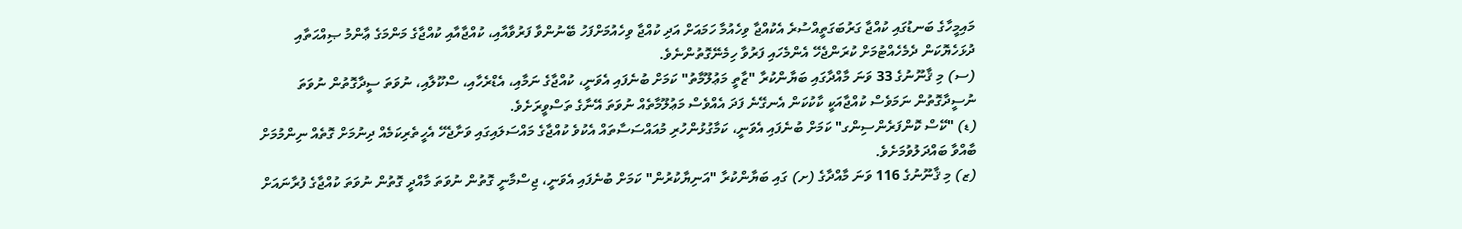މައިމީހާގެ ބަނޑުގައި ކުއްޖާ ގަރުބަގަތީއްސުރެ އެކުއްޖާ ވިހެއުމާ ހަމައަށް އަދި ކުއްޖާ ވިހެއުމަށްފަހު ބޭނުންވާ ފަރުވާއާއި، ކުއްޖާއާއި ކުއްޖާގެ މަންމަގެ ޢާންމު ޞިއްޙަތާއި ދުޅަހެޔޮކަން ދެމެހެއްޓުމަށް ކުރަންޖެހޭ އެންމެހައި ފަރުވާ ހިމެނޭގޮތުންނެވެ.
(ސ) މި ޤާނޫނުގެ 33 ވަނަ މާއްދާގައި ބަޔާންކުރާ "ޒާތީ މަޢުލޫމާތު" ކަމަށް ބުނެފައި އެވަނީ، ކުއްޖާގެ ނަމާއި، އެޑްރެހާއި، ސްކޫލާއި، ނުވަތަ ސީދާގޮތުން ނުވަތަ ނުސީދާގޮތުން ނަމަވެސް ކުއްޖާއަކީ ކާކުކަން އެނގޭނެ ފަދަ އެއްވެސް މަޢުލޫމާތެއް ނުވަތަ އޭނާގެ ތަސްވީރަށެވެ.
(ޑ) "ކޭސް ކޮންފަރެންސިންގ" ކަމަށް ބުނެފައި އެވަނީ، ކަމާގުޅުންހުރި މުއައްސަސާތައް އެކުވެ ކުއްޖާގެ މައްސަލައިގައި ވަށާޖެހޭ އެހީތެރިކަމެއް ދިނުމަށް ގޮތެއް ނިންމުމަށް ބާއްވާ ބައްދަލުވުމަށެވެ.
(ޒ) މި ޤާނޫނުގެ 116 ވަނަ މާއްދާގެ (ށ) ގައި ބަޔާންކުރާ "އަނިޔާކުރުން" ކަމަށް ބުނެފައި އެވަނީ، ޖިސްމާނީ ގޮތުން ނުވަތަ މާއްދީ ގޮތުން ނުވަތަ ކުއްޖާގެ ފުރާނައަށް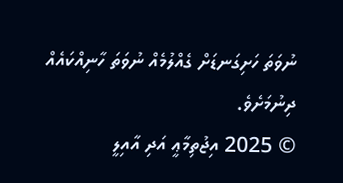ނުވަތަ ހަށިގަނޑަށް ގެއްލުމެއް ނުވަތަ ހާނިއްކައެއް ދިނުމަށެވެ.
© 2025 އިޖުތިމާޢީ އަދި އާއިލީ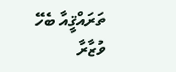ތަރައްޤީއާ ބެހޭ ވުޒާރާ